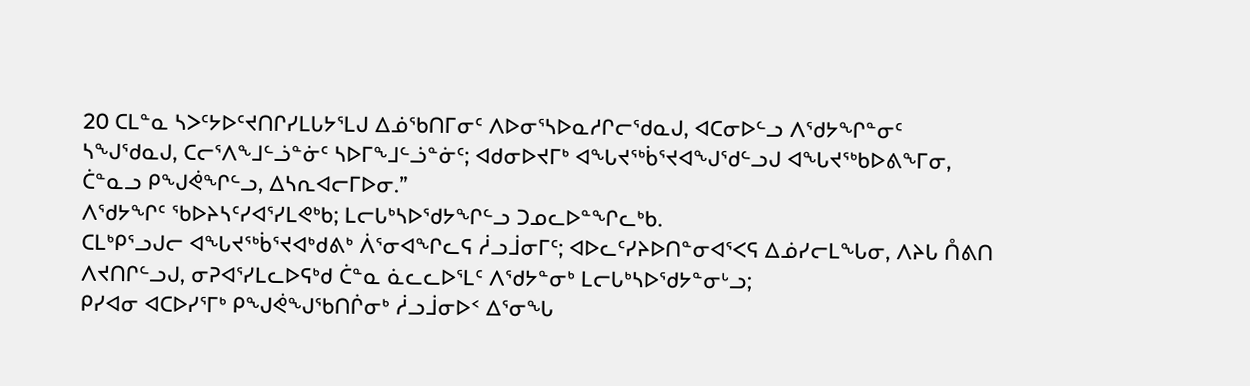20 ᑕᒪᓐᓇ ᓴᐳᑦᔭᐅᑦᔪᑎᒋᓯᒪᒐᔭᕐᒪᒍ ᐃᓅᖃᑎᒥᓂᑦ ᐱᐅᓂᕐᓴᐅᓇᓱᒋᓕᖁᓇᒍ, ᐊᑕᓂᐅᓪᓗ ᐱᖁᔭᖏᓐᓂᑦ ᓴᖑᖁᓇᒍ, ᑕᓕᕐᐱᖕᒧᓪᓘᓐᓃᑦ ᓴᐅᒥᖕᒧᓪᓘᓐᓃᑦ; ᐊᑯᓂᐅᔪᒥᒃ ᐊᖓᔪᖅᑳᕐᔪᐊᖑᖁᓪᓗᒍ ᐊᖓᔪᖅᑲᐅᕕᖕᒥᓂ, ᑖᓐᓇᓗ ᑭᖑᕚᖏᓪᓗ, ᐃᓴᕆᐊᓕᒥᐅᓂ.”
ᐱᖁᔭᖏᑦ ᖃᐅᔨᓴᑦᓯᐊᕐᓯᒪᕙᒃᑲ; ᒪᓕᒐᒃᓴᐅᖁᔭᖏᓪᓗ ᑐᓄᓚᐅᓐᖏᓚᒃᑲ.
ᑕᒪᒃᑭᕐᓗᒍᓕ ᐊᖓᔪᖅᑳᕐᔪᐊᒃᑯᕕᒃ ᐲᕐᓂᐊᖏᓚᕋ ᓲᓗᒨᓂᒥᑦ; ᐊᐅᓚᑦᓯᔨᐅᑎᓐᓂᐊᕐᐸᕋ ᐃᓅᓯᓕᒪᖓᓂ, ᐱᔨᒐ ᑍᕕᑎ ᐱᔪᑎᒋᓪᓗᒍ, ᓂᕈᐊᕐᓯᒪᓚᐅᕋᒃᑯ ᑖᓐᓇ ᓈᓚᓚᐅᕐᒪᑦ ᐱᖁᔭᓐᓂᒃ ᒪᓕᒐᒃᓴᐅᖁᔭᓐᓂᒡᓗ;
ᑭᓯᐊᓂ ᐊᑕᐅᓯᕐᒥᒃ ᑭᖑᕚᖑᖃᑎᒌᓂᒃ ᓲᓗᒨᓂᐅᑉ ᐃᕐᓂᖓ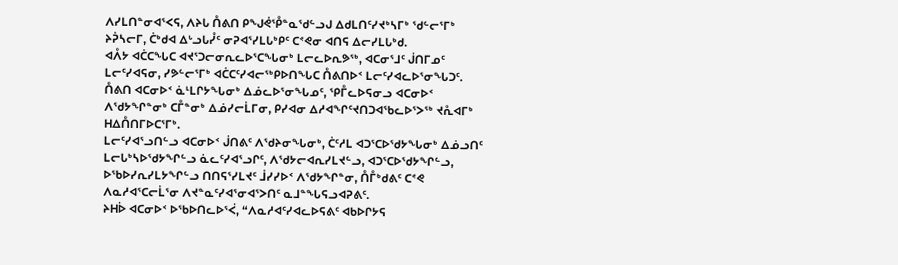ᐱᓯᒪᑎᓐᓂᐊᕐᐸᕋ, ᐱᔨᒐ ᑍᕕᑎ ᑭᖑᕚᕾᓐᓇᖁᓪᓗᒍ ᐃᑯᒪᑎᑦᓯᔪᒃᓴᒥᒃ ᖁᓪᓕᕐᒥᒃ ᔨᕉᓴᓕᒥ, ᑖᒃᑯᐊ ᐃᒡᓗᒐᓮᑦ ᓂᕈᐊᕐᓯᒪᒐᒃᑭᑦ ᑕᕝᕙᓂ ᐊᑎᕋ ᐃᓕᓯᒪᒐᒃᑯ.
ᐊᐰᔭ ᐊᑖᑕᖓᑕ ᐊᔪᕐᑐᓕᓂᕆᓚᐅᕐᑕᖓᓂᒃ ᒪᓕᓚᐅᕆᕗᖅ, ᐊᑕᓂᕐᒧᑦ ᒎᑎᒥᓄᑦ ᒪᓕᑦᓯᐊᕋᓂ, ᓯᕗᓪᓕᕐᒥᒃ ᐊᑖᑕᑦᓯᐊᓕᖅᑭᐅᑎᖓᑕ ᑍᕕᑎᐅᑉ ᒪᓕᑦᓯᐊᓚᐅᕐᓂᖓᑐᑦ.
ᑍᕕᑎ ᐊᑕᓂᐅᑉ ᓈᒻᒪᒋᔭᖓᓂᒃ ᐃᓅᓚᐅᕐᓂᖓᓄᑦ, ᕿᒤᓚᐅᕋᓂᓗ ᐊᑕᓂᐅᑉ ᐱᖁᔭᖏᓐᓂᒃ ᑕᒤᓐᓂᒃ ᐃᓅᓯᓕᒫᒥᓂ, ᑭᓯᐊᓂ ᐃᓱᐊᖏᑦᔪᑎᑐᐊᖃᓚᐅᕐᐳᖅ ᔪᕅᐊᒥᒃ ᕼᐃᑍᑎᒥᐅᑕᕐᒥᒃ.
ᒪᓕᑦᓯᐊᕐᓗᑎᓪᓗ ᐊᑕᓂᐅᑉ ᒎᑎᕕᑦ ᐱᖁᔨᓂᖓᓂᒃ, ᑖᑦᓱᒪ ᐊᑐᕐᑕᐅᖁᔭᖓᓂᒃ ᐃᓅᓗᑎᑦ ᒪᓕᒐᒃᓴᐅᖁᔭᖏᓪᓗ ᓈᓚᑦᓯᐊᕐᓗᒋᑦ, ᐱᖁᔭᓕᐊᕆᓯᒪᔪᓪᓗ, ᐊᑐᕐᑕᐅᖁᔭᖏᓪᓗ, ᐅᖃᐅᓯᕆᓯᒪᔭᖏᓪᓗ ᑎᑎᕋᕐᓯᒪᔪᑦ ᒨᓯᓯᐅᑉ ᐱᖁᔭᖏᓐᓂ, ᑍᒤᒃᑯᕕᑦ ᑕᕝᕙ ᐱᓇᓱᐊᕐᑕᓕᒫᕐᓂ ᐱᔪᓐᓇᑦᓯᐊᕐᓂᐊᕐᐳᑎᑦ ᓇᒧᓐᖓᕋᓗᐊᕈᕕᑦ.
ᔨᕼᐆ ᐊᑕᓂᐅᑉ ᐅᖃᐅᑎᓚᐅᕐᐹ, “ᐱᓇᓱᐊᑦᓯᐊᓚᐅᕋᕕᑦ ᐊᑲᐅᒋᔭᕋ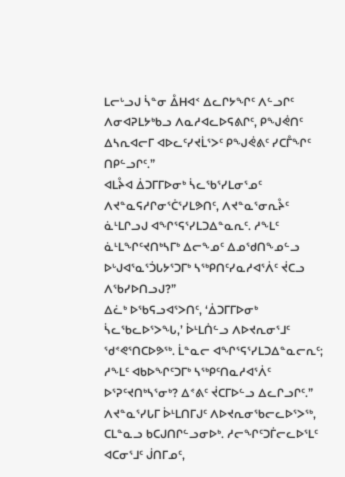ᒪᓕᒡᓗᒍ ᓵᓐᓂ ᐂᕼᐊᑉ ᐃᓚᒋᔭᖏᑦ ᐱᓪᓗᒋᑦ ᐱᓂᐊᕈᒪᔭᒃᑲᓗ ᐱᓇᓱᐊᓚᐅᕋᕕᒋᑦ, ᑭᖑᕚᑎᑦ ᐃᓴᕆᐊᓕᒥ ᐊᐅᓚᑦᓯᔪᒫᕐᐳᑦ ᑭᖑᕚᕕᑦ ᓯᑕᒤᖏᑦ ᑎᑭᓪᓗᒋᑦ.”
ᐊᒪᔧᐊ ᐄᑐᒥᒥᐅᓂᒃ ᓵᓚᖃᕐᓯᒪᓂᕐᓄᑦ ᐱᔪᓐᓇᕋᓱᒋᓂᕐᑖᕐᓯᒪᕗᑎᑦ, ᐱᔪᓐᓇᕐᓂᕆᔧᑦ ᓈᒻᒪᒋᓗᒍ ᐊᖏᕐᕋᕐᓯᒪᑐᐃᓐᓇᕆᑦ. ᓱᖕᒪᑦ ᓈᒻᒪᖏᑦᔪᑎᒃᓴᒥᒃ ᐃᓕᖕᓄᑦ ᐃᓄᖁᑎᖕᓄᓪᓗ ᐅᒡᒍᐊᕐᓇᕐᑑᒐᔭᕐᑐᒥᒃ ᓴᖅᑭᑎᑦᓯᓇᓱᐊᕐᐲᑦ ᔫᑕᓗ ᐱᖃᓯᐅᑎᓗᒍ?”
ᐃᓛᒃ ᐅᖃᕋᓗᐊᕐᐳᑎᑦ, ‘ᐄᑐᒥᒥᐅᓂᒃ ᓵᓚᖃᓚᐅᕐᐳᖓ,’ ᐆᒻᒪᑏᓪᓗ ᐱᐅᔪᕆᓂᕐᒧᑦ ᖁᕝᕙᕐᑎᑕᐅᕗᖅ. ᒫᓐᓇᓕ ᐊᖏᕐᕋᕐᓯᒪᑐᐃᓐᓇᓕᕆᑦ; ᓱᖕᒪᑦ ᐊᑲᐅᖏᑦᑐᒥᒃ ᓴᖅᑭᑦᑎᓇᓱᐊᕐᐲᑦ ᐅᕐᕈᑦᔪᑎᒃᓴᕐᓂᒃ? ᐃᕝᕕᑦ ᔫᑕᒥᐅᓪᓗ ᐃᓚᒋᓗᒋᑦ.”
ᐱᔪᓐᓇᕐᓯᒐᒥ ᐆᒻᒪᑎᒥᒍᑦ ᐱᐅᔪᕆᓂᖃᓕᓚᐅᕐᐳᖅ, ᑕᒪᓐᓇᓗ ᑲᑕᒍᑎᒋᓪᓗᓂᐅᒃ. ᓱᓕᖏᑦᑐᒦᓕᓚᐅᕐᒪᑦ ᐊᑕᓂᕐᒧᑦ ᒎᑎᒥᓄᑦ,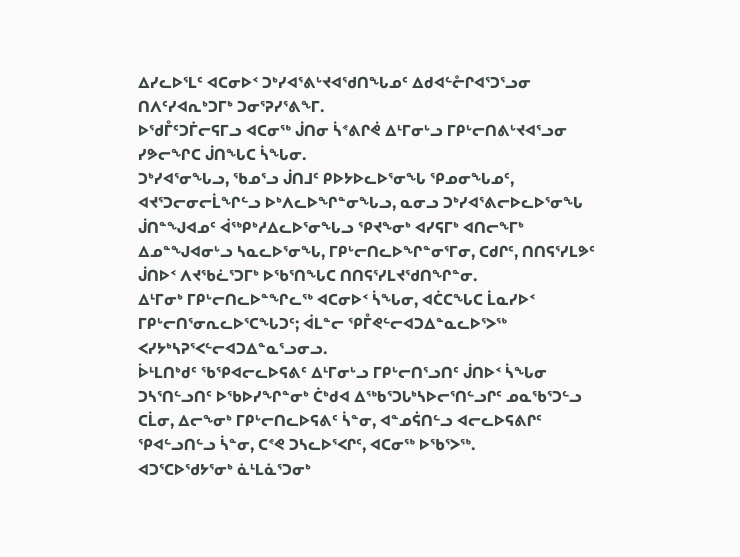ᐃᓯᓚᐅᕐᒪᑦ ᐊᑕᓂᐅᑉ ᑐᒃᓯᐊᕐᕕᒡᔪᐊᖁᑎᖓᓄᑦ ᐃᑯᐊᓪᓔᒋᐊᕐᑐᕐᓗᓂ ᑎᐱᑦᓯᐊᕆᒃᑐᒥᒃ ᑐᓂᕐᕈᓯᕐᕕᖕᒥ.
ᐅᖁᒤᑦᑐᒦᓕᕋᒥᓗ ᐊᑕᓂᖅ ᒎᑎᓂ ᓵᕝᕕᒋᕚ ᐃᒻᒥᓂᒡᓗ ᒥᑭᒡᓕᑎᕕᒡᔪᐊᕐᓗᓂ ᓯᕗᓕᖏᑕ ᒎᑎᖓᑕ ᓵᖓᓂ.
ᑐᒃᓯᐊᕐᓂᖓᓗ, ᖃᓄᕐᓗ ᒎᑎᒧᑦ ᑭᐅᔭᐅᓚᐅᕐᓂᖓ ᕿᓄᓂᖓᓄᑦ, ᐊᔪᕐᑐᓕᓂᓕᒫᖏᓪᓗ ᐅᒃᐱᓚᐅᖏᓐᓂᖓᓗ, ᓇᓂᓗ ᑐᒃᓯᐊᕐᕕᓕᐅᓚᐅᕐᓂᖓ ᒎᑎᓐᖑᐊᓄᑦ ᐋᖅᑭᒃᓱᐃᓚᐅᕐᓂᖓᓗ ᕿᔪᖕᓂᒃ ᐊᓯᕋᒥᒃ ᐊᑎᓕᖕᒥᒃ ᐃᓄᓐᖑᐊᓂᒡᓗ ᓴᓇᓚᐅᕐᓂᖓ, ᒥᑭᒡᓕᑎᓚᐅᖏᓐᓂᕐᒥᓂ, ᑕᑯᒋᑦ, ᑎᑎᕋᕐᓯᒪᕗᑦ ᒎᑎᐅᑉ ᐱᔪᖃᓛᕐᑐᒥᒃ ᐅᖃᕐᑎᖓᑕ ᑎᑎᕋᕐᓯᒪᔪᖁᑎᖏᓐᓂ.
ᐃᒻᒥᓂᒃ ᒥᑭᒡᓕᑎᓚᐅᓐᖏᓚᖅ ᐊᑕᓂᐅᑉ ᓵᖓᓂ, ᐊᑖᑕᖓᑕ ᒫᓇᓯᐅᑉ ᒥᑭᒡᓕᑎᕐᓂᕆᓚᐅᕐᑕᖓᑐᑦ; ᐋᒪᓐᓕ ᕿᒤᕙᓪᓕᐊᑐᐃᓐᓇᓚᐅᕐᐳᖅ ᐸᓯᔭᒃᓴᕈᕐᐸᓪᓕᐊᑐᐃᓐᓇᕐᓗᓂᓗ.
ᐆᒻᒪᑎᒃᑯᑦ ᖃᕿᐊᓕᓚᐅᕋᕕᑦ ᐃᒻᒥᓂᒡᓗ ᒥᑭᒡᓕᑎᕐᓗᑎᑦ ᒎᑎᐅᑉ ᓵᖓᓂ ᑐᓴᕐᑎᓪᓗᑎᑦ ᐅᖃᐅᓯᖏᓐᓂᒃ ᑖᒃᑯᐊ ᐃᖅᑲᕐᑐᒐᒃᓴᐅᓕᕐᑎᓪᓗᒋᑦ ᓄᓇᖃᕐᑐᓪᓗ ᑕᒫᓂ, ᐃᓕᖕᓂᒃ ᒥᑭᒡᓕᑎᓚᐅᕋᕕᑦ ᓵᓐᓂ, ᐊᓐᓄᕌᑎᓪᓗ ᐊᓕᓚᐅᕋᕕᒋᑦ ᕿᐊᓪᓗᑎᓪᓗ ᓵᓐᓂ, ᑕᕝᕙ ᑐᓴᓚᐅᕐᐸᒋᑦ, ᐊᑕᓂᖅ ᐅᖃᕐᐳᖅ.
ᐊᑐᕐᑕᐅᖁᔭᕐᓂᒃ ᓈᒻᒪᓈᕐᑐᓂᒃ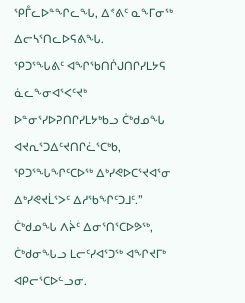ᕿᒤᓚᐅᓐᖏᓚᖓ, ᐃᕝᕕᑦ ᓇᖕᒥᓂᖅ ᐃᓕᓴᕐᑎᓚᐅᕋᕕᖓ.
ᕿᑐᕐᖓᕕᑦ ᐊᖏᖃᑎᒌᒍᑎᒋᓯᒪᔭᕋ ᓈᓚᖕᓂᐊᕐᐸᑦᔪᒃ ᐅᓐᓂᕐᓯᐅᕈᑎᒋᓯᒪᔭᒃᑲᓗ ᑖᒃᑯᓄᖓ ᐊᔪᕆᕐᑐᐃᑦᔪᑎᒋᓛᕐᑕᒃᑲ, ᕿᑐᕐᖓᖏᑦᑕᐅᖅ ᐃᒃᓯᕙᐅᑕᕐᔪᐊᕐᓂ ᐃᒃᓯᕙᔪᒫᕐᐳᑦ ᐃᓱᖃᖏᑦᑐᒧᑦ.”
ᑖᒃᑯᓄᖓ ᐱᔩᑦ ᐃᓂᕐᑎᕐᑕᐅᕗᖅ, ᑖᒃᑯᓂᖓᓗ ᒪᓕᑦᓯᐊᕐᑐᖅ ᐊᖏᔪᒥᒃ ᐊᑭᓕᕐᑕᐅᓪᓗᓂ.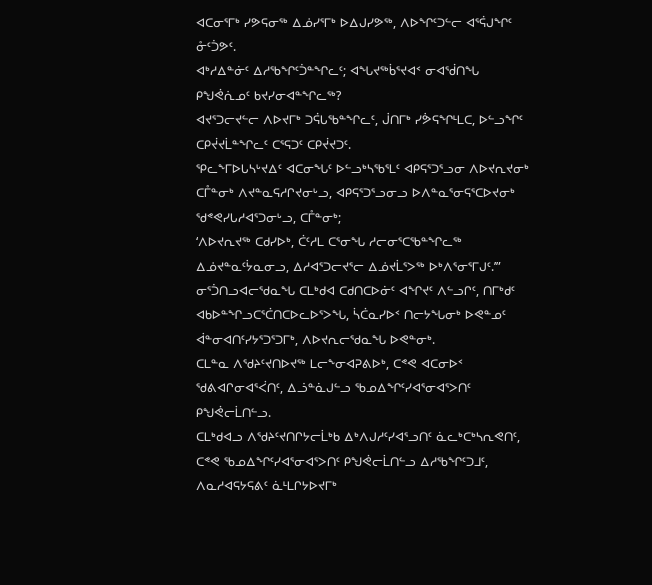ᐊᑕᓂᕐᒥᒃ ᓯᕗᕋᓂᖅ ᐃᓅᓯᕐᒥᒃ ᐅᐃᒍᓯᕗᖅ, ᐱᐅᖏᑦᑐᓪᓕ ᐊᕐᕌᒍᖏᑦ ᓁᑦᑑᕗᑦ.
ᐊᒃᓱᐃᓐᓃᑦ ᐃᓱᖃᖏᑦᑑᓐᖏᓚᑦ; ᐊᖓᔪᖅᑳᕐᔪᐊᑉ ᓂᐊᖂᑎᖓ ᑭᖑᕚᕇᓄᑦ ᑲᔪᓯᓂᐊᓐᖏᓚᖅ?
ᐊᔪᕐᑐᓕᔪᓪᓕ ᐱᐅᔪᒥᒃ ᑐᕌᒐᖃᓐᖏᓚᑦ, ᒎᑎᒥᒃ ᓯᕘᕋᖏᒻᒪᑕ, ᐅᓪᓗᖏᑦ ᑕᑭᔫᔪᒫᓐᖏᓚᑦ ᑕᕐᕋᑐᑦ ᑕᑭᔫᔪᑐᑦ.
ᕿᓚᖕᒥᐅᒐᓴᒡᔪᐃᑦ ᐊᑕᓂᖓᑦ ᐅᓪᓗᒃᓴᖃᕐᒪᑦ ᐊᑭᕋᕐᑐᕐᓗᓂ ᐱᐅᔪᕆᔪᓂᒃ ᑕᒤᓐᓂᒃ ᐱᔪᓐᓇᕋᓱᒋᔪᓂᒡᓗ, ᐊᑭᕋᕐᑐᕐᓗᓂᓗ ᐅᐱᓐᓇᕐᓂᕋᕐᑕᐅᔪᓂᒃ ᖁᕝᕙᓯᒐᓱᐊᕐᑐᓂᒡᓗ, ᑕᒤᓐᓂᒃ;
‘ᐱᐅᔪᕆᔪᖅ ᑕᑯᓯᐅᒃ, ᑖᑦᓱᒪ ᑕᕐᓂᖓ ᓱᓕᓂᕐᑕᖃᓐᖏᓚᖅ ᐃᓅᔪᓐᓇᑦᔮᓇᓂᓗ, ᐃᓱᐊᕐᑐᓕᔪᕐᓕ ᐃᓅᔪᒫᕐᐳᖅ ᐅᒃᐱᕐᓂᕐᒥᒍᑦ.’”
ᓂᕐᑑᑎᓗᐊᓕᖁᓇᖓ ᑕᒪᒃᑯᐊ ᑕᑯᑎᑕᐅᓃᑦ ᐊᖏᔪᑦ ᐱᓪᓗᒋᑦ, ᑎᒥᒃᑯᑦ ᐊᑲᐅᓐᖏᓗᑕᕐᑖᑎᑕᐅᓚᐅᕐᐳᖓ, ᓵᑖᓇᓯᐅᑉ ᑎᓕᔭᖓᓂᒃ ᐅᕙᓐᓄᑦ ᐋᓐᓂᐊᑎᑦᓯᔭᕐᑐᕐᑐᒥᒃ, ᐱᐅᔪᕆᓕᖁᓇᖓ ᐅᕙᓐᓂᒃ.
ᑕᒪᓐᓇ ᐱᖁᔨᑦᔪᑎᐅᔪᖅ ᒪᓕᖕᓂᐊᕈᕕᐅᒃ, ᑕᕝᕙ ᐊᑕᓂᐅᑉ ᖁᕕᐊᒋᓂᐊᕐᐹᑎᑦ, ᐃᓘᓐᓈᒍᓪᓗ ᖃᓄᐃᖏᑦᓯᐊᕐᓂᐊᕐᐳᑎᑦ ᑭᖑᕚᓕᒫᑎᓪᓗ.
ᑕᒪᒃᑯᐊᓗ ᐱᖁᔨᑦᔪᑎᒋᔭᓕᒫᒃᑲ ᐃᒃᐱᒍᓱᑦᓯᐊᕐᓗᑎᑦ ᓈᓚᒃᑕᒃᓴᕆᕙᑎᑦ, ᑕᕝᕙ ᖃᓄᐃᖏᑦᓯᐊᕐᓂᐊᕐᐳᑎᑦ ᑭᖑᕚᓕᒫᑎᓪᓗ ᐃᓱᖃᖏᑦᑐᒧᑦ, ᐱᓇᓱᐊᕋᔭᕋᕕᑦ ᓈᒻᒪᒋᔭᐅᔪᒥᒃ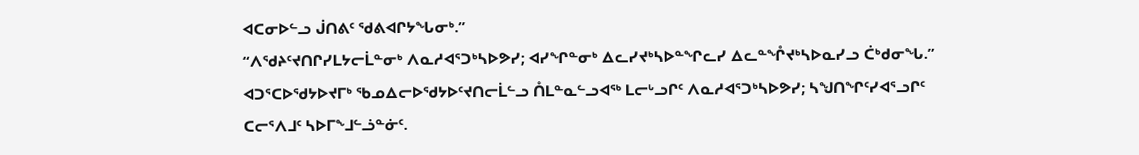ᐊᑕᓂᐅᓪᓗ ᒎᑎᕕᑦ ᖁᕕᐊᒋᔭᖓᓂᒃ.”
“ᐱᖁᔨᑦᔪᑎᒋᓯᒪᔭᓕᒫᓐᓂᒃ ᐱᓇᓱᐊᕐᑐᒃᓴᐅᕗᓯ; ᐊᓯᖏᓐᓂᒃ ᐃᓚᓯᔪᒃᓴᐅᓐᖏᓚᓯ ᐃᓚᓐᖎᔪᒃᓴᐅᓇᓯᓗ ᑖᒃᑯᓂᖓ.”
ᐊᑐᕐᑕᐅᖁᔭᐅᔪᒥᒃ ᖃᓄᐃᓕᐅᖁᔭᐅᑦᔪᑎᓕᒫᓪᓗ ᑍᒪᓐᓇᓪᓗᐊᖅ ᒪᓕᒡᓗᒋᑦ ᐱᓇᓱᐊᕐᑐᒃᓴᐅᕗᓯ; ᓴᖑᑎᖏᑦᓯᐊᕐᓗᒋᑦ ᑕᓕᕐᐱᒧᑦ ᓴᐅᒥᖕᒧᓪᓘᓐᓃᑦ.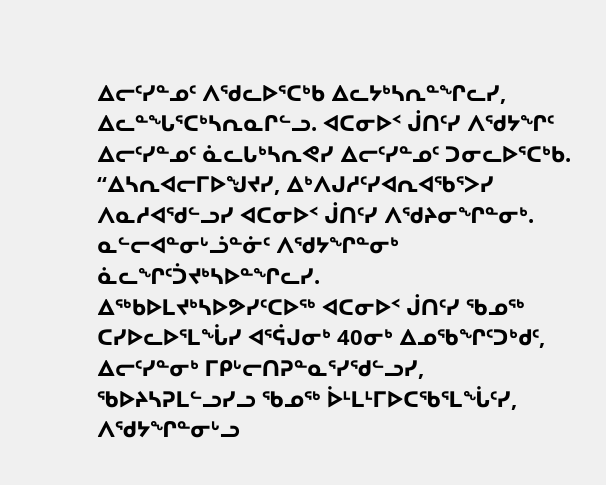ᐃᓕᑦᓯᓐᓄᑦ ᐱᖁᓚᐅᕐᑕᒃᑲ ᐃᓚᔭᒃᓴᕆᓐᖏᓚᓯ, ᐃᓚᓐᖓᕐᑕᒃᓴᕆᓇᒋᓪᓗ. ᐊᑕᓂᐅᑉ ᒎᑎᑦᓯ ᐱᖁᔭᖏᑦ ᐃᓕᑦᓯᓐᓄᑦ ᓈᓚᒐᒃᓴᕆᕙᓯ ᐃᓕᑦᓯᓐᓄᑦ ᑐᓂᓚᐅᕐᑕᒃᑲ.
“ᐃᓴᕆᐊᓕᒥᐅᖑᔪᓯ, ᐃᒃᐱᒍᓱᑦᓯᐊᕆᐊᖃᕐᐳᓯ ᐱᓇᓱᐊᖁᓪᓗᓯ ᐊᑕᓂᐅᑉ ᒎᑎᑦᓯ ᐱᖁᔨᓂᖏᓐᓂᒃ. ᓇᓪᓕᐊᓐᓂᒡᓘᓐᓃᑦ ᐱᖁᔭᖏᓐᓂᒃ ᓈᓚᖏᑦᑑᔪᒃᓴᐅᓐᖏᓚᓯ.
ᐃᖅᑲᐅᒪᔪᒃᓴᐅᕗᓯᑦᑕᐅᖅ ᐊᑕᓂᐅᑉ ᒎᑎᑦᓯ ᖃᓄᖅ ᑕᓯᐅᓚᐅᕐᒪᖔᓯ ᐊᕐᕌᒍᓂᒃ 40ᓂᒃ ᐃᓄᖃᖏᑦᑐᒃᑯᑦ, ᐃᓕᑦᓯᓐᓂᒃ ᒥᑭᒡᓕᑎᕈᓐᓇᕐᓯᖁᓪᓗᓯ, ᖃᐅᔨᓴᕈᒪᓪᓗᓯᓗ ᖃᓄᖅ ᐆᒻᒪᒻᒥᐅᑕᖃᕐᒪᖔᑦᓯ, ᐱᖁᔭᖏᓐᓂᒡᓗ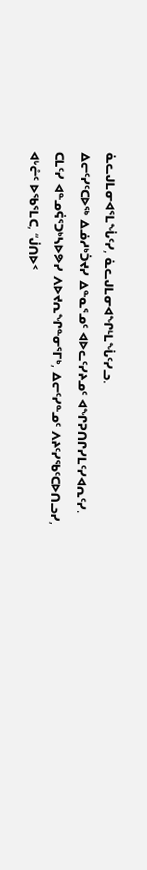ᓈᓚᒍᒪᓂᐊᕐᒪᖔᑦᓯ, ᓈᓚᒍᒪᓂᐊᖏᒻᒪᖔᑦᓯᓗ.
ᐃᓕᑦᓯᑦᑕᐅᖅ ᐃᓅᓱᒃᑑᔪᓯ ᐃᓐᓇᕐᓄᑦ ᐊᐅᓚᑦᓯᔨᓄᑦ ᐊᖏᕈᑎᒋᓯᒪᑦᓯᐊᕆᑦᓯ. ᑕᒪᑦᓯ ᐊᓐᓄᕌᕐᑐᒃᓴᐅᕗᓯ ᐱᐅᔪᕆᖏᓐᓂᕐᒥᒃ, ᐃᓕᑦᓯᓐᓄᑦ ᐱᔨᑦᓯᖃᑦᑕᐅᑎᓗᓯ, ᐊᒡᓔᑦ ᐅᖃᕐᒪᑕ, “ᒎᑎᐅᑉ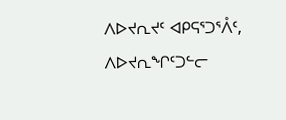ᐱᐅᔪᕆᔪᑦ ᐊᑭᕋᕐᑐᕐᐰᑦ, ᐱᐅᔪᕆᖏᑦᑐᓪᓕ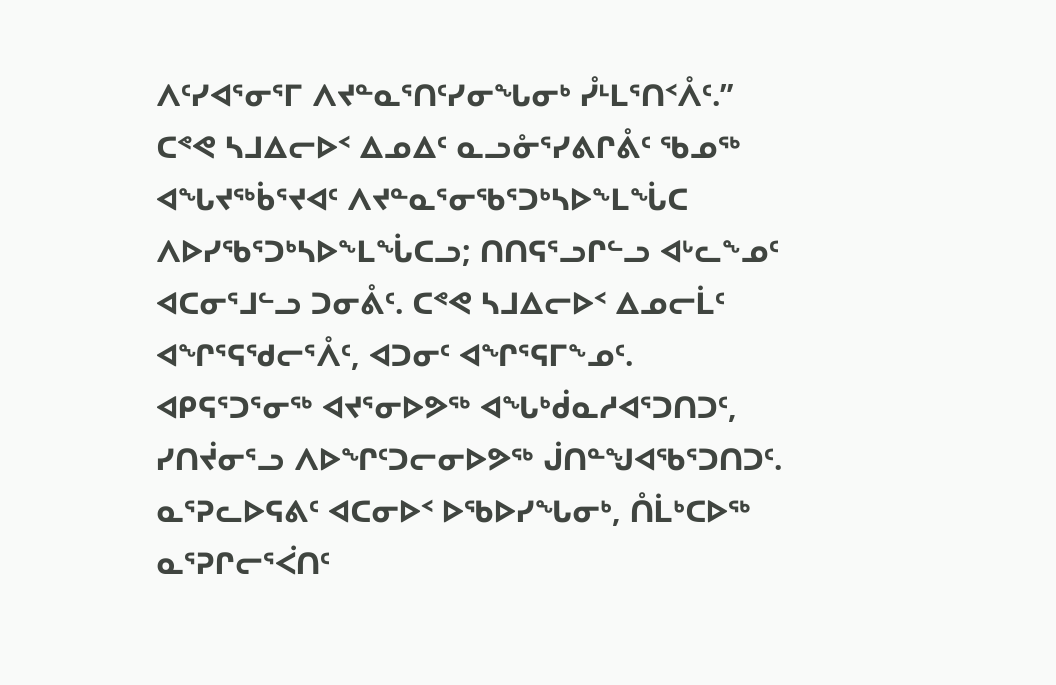ᐱᑦᓯᐊᕐᓂᕐᒥ ᐱᔪᓐᓇᕐᑎᑦᓯᓂᖓᓂᒃ ᓮᒻᒪᕐᑎᑉᐰᑦ.”
ᑕᕝᕙ ᓴᒧᐃᓕᐅᑉ ᐃᓄᐃᑦ ᓇᓗᓁᕐᓯᕕᒋᕔᑦ ᖃᓄᖅ ᐊᖓᔪᖅᑳᕐᔪᐊᑦ ᐱᔪᓐᓇᕐᓂᖃᕐᑐᒃᓴᐅᖕᒪᖔᑕ ᐱᐅᓯᖃᕐᑐᒃᓴᐅᖕᒪᖔᑕᓗ; ᑎᑎᕋᕐᓗᒋᓪᓗ ᐊᒡᓚᖕᓄᑦ ᐊᑕᓂᕐᒧᓪᓗ ᑐᓂᕔᑦ. ᑕᕝᕙ ᓴᒧᐃᓕᐅᑉ ᐃᓄᓕᒫᑦ ᐊᖏᕐᕋᖁᓕᕐᐰᑦ, ᐊᑐᓂᑦ ᐊᖏᕐᕋᒥᖕᓄᑦ.
ᐊᑭᕋᕐᑐᕐᓂᖅ ᐊᔪᕐᓂᐅᕗᖅ ᐊᖓᒃᑰᓇᓱᐊᕐᑐᑎᑐᑦ, ᓯᑎᔫᓂᕐᓗ ᐱᐅᖏᑦᑐᓕᓂᐅᕗᖅ ᒎᑎᓐᖑᐊᖃᕐᑐᑎᑐᑦ. ᓇᕐᕈᓚᐅᕋᕕᑦ ᐊᑕᓂᐅᑉ ᐅᖃᐅᓯᖓᓂᒃ, ᑍᒫᒃᑕᐅᖅ ᓇᕐᕈᒋᓕᕐᐹᑎᑦ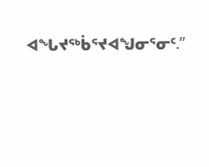ᐊᖓᔪᖅᑳᕐᔪᐊᖑᓂᕐᓂᑦ.”